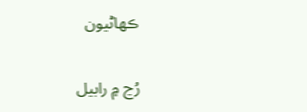ڪھاڻيون

رُڃ ۾ رابيل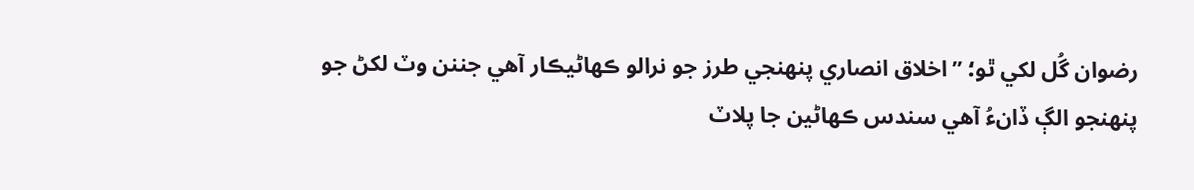رضوان گُل لکي ٿو؛ ”اخلاق انصاري پنھنجي طرز جو نرالو ڪھاڻيڪار آهي جننن وٽ لکڻ جو پنھنجو الڳ ڏانءُ آهي سندس ڪھاڻين جا پلاٽ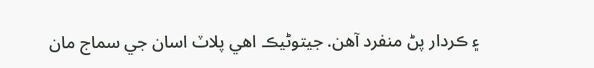۽ ڪردار پڻ منفرد آهن. جيتوڻيڪ اهي پلاٽ اسان جي سماج مان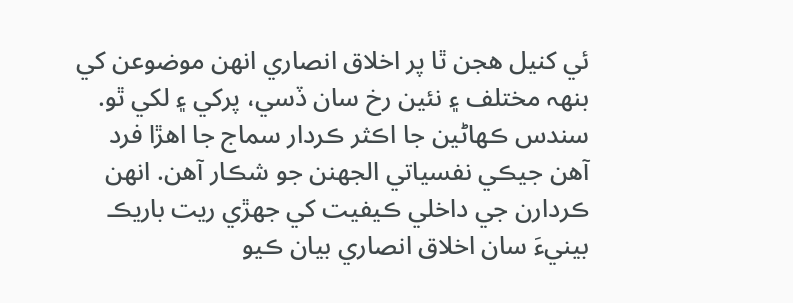ئي کنيل هجن ٿا پر اخلاق انصاري انھن موضوعن کي بنھہ مختلف ۽ نئين رخ سان ڏسي، پرکي ۽ لکي ٿو. سندس ڪھاڻين جا اڪثر ڪردار سماج جا اهڙا فرد آهن جيڪي نفسياتي الجهنن جو شڪار آهن. انھن ڪردارن جي داخلي ڪيفيت کي جھڙي ريت باريڪ بينيءَ سان اخلاق انصاري بيان ڪيو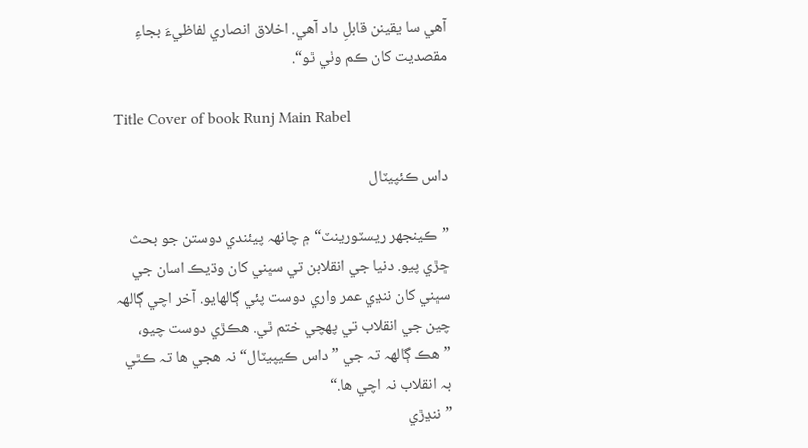آهي سا يقينن قابلِ داد آهي. اخلاق انصاري لفاظيءَ بجاءِ مقصديت کان ڪم وٺي ٿو“.

Title Cover of book Runj Main Rabel

داس ڪئپيٽال

”ڪينجهر ريسٽورينٽ“ ۾ چانھہ پيئندي دوستن جو بحث ڇڙي پيو. دنيا جي انقلابن تي سڀني کان وڌيڪ اسان جي سڀني کان ننڍي عمر واري دوست پئي ڳالھايو. آخر اچي ڳالھہ چين جي انقلاب تي پھچي ختم ٿي. هڪڙي دوست چيو، ”هڪ ڳالھہ تہ جي ”داس ڪيپيٽال“ نہ هجي ها تہ ڪٿي بہ انقلاب نہ اچي ها.“
”ننڍڙي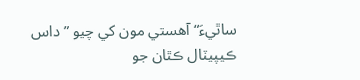ساٿيءَ“ آهستي مون کي چيو ”داس ڪيپيٽال ڪٿان جو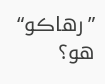”رهاڪو“ هو؟